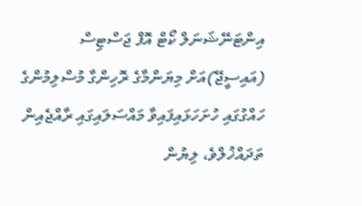އިންޓަނޭޝަނަލް ކޯޓް އޮފް ޖަސްޓިސް (އައިސީޖޭ)އަށް މިޔަންމާގެ ރޮހިންގާ މުސްލިމުންގެ ހައްގުގައި ހުށަހަޅައިފައިވާ މައްސަލައިގައި ރާއްޖެއިން ތަދައްޚުލްވެ، ލިޔުން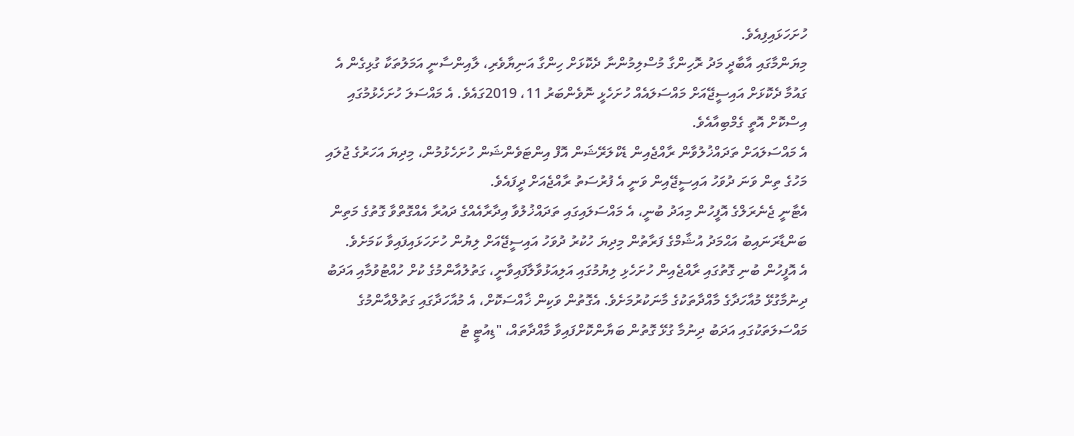ހުށަހަޅައިފިއެވެ.
މިޔަންމާގައި އާބާދީ މަދު ރޮހިންގާ މުސްލިމުންނާ ދެކޮޅަށް ހިންގާ އަނިޔާވެރި، ލާއިންސާނީ އަމަލުތަކާ ގުޅިގެން އެ ގައުމާ ދެކޮޅަށް އައިސީޖޭއަށް މައްސަލައެއް ހުށަހެޅީ ނޮވެންބަރު 11، 2019ގައެވެ. އެ މައްސަލަ ހުށަހެޅުމުގައި އިސްކޮށް އޮތީ ގެމްބިއާއެވެ.
އެ މައްސަލައަށް ތަދައްޚުލުވާން ރާއްޖެއިން ޑެކްލަރޭޝަން އޮފް އިންޓަވެންޝަން ހުށަހެޅުމުން، މިދިޔަ އަހަރުގެ ޖުލައި މަހުގެ ތިން ވަނަ ދުވަހު އައިސީޖޭއިން ވަނީ އެ ފުރުސަތު ރާއްޖެއަށް ދީފައެވެ.
އެޓާނީ ޖެނެރަލްގެ އޮފީހުން މިއަދު ބުނީ، އެ މައްސަލައިގައި ތަދައްޚުލުވާ އިދާރާއެއްގެ ދައުރާ އެއްގޮތްވާ ގޮތުގެ މަތިން ބަންޑާރަނައިބު އަޙްމަދު އުޝާމްގެ ފަރާތުން މިދިޔަ ހުކުރު ދުވަހު އައިސީޖޭއަށް ލިޔުން ހުށަހަޅައިފައިވާ ކަމަށެވެ.
އެ އޮފީހުން ބުނި ގޮތުގައި ރާއްޖެއިން ހުށަހެޅި ލިޔުމުގައި އަލިއަޅުވާލާފައިވާނީ، ގަތުލުއާންމުގެ ކުށް ހުއްޓުވުމާއި އަދަބު ދިނުމާގުޅޭ މުއާހަދާގެ މާއްދާތަކުގެ މާނަކުރުމަށެވެ. އެގޮތުން ވަކިން ޚާއްސަކޮށް، އެ މުއާހަދާގައި ގަތުލްއާންމުގެ މައްސަލަތަކުގައި އަދަބު ދިނުމާ ގުޅޭ ގޮތުން ބަޔާންކޮށްފައިވާ މާއްދާތައް، "ޑިއުޓީ ޓު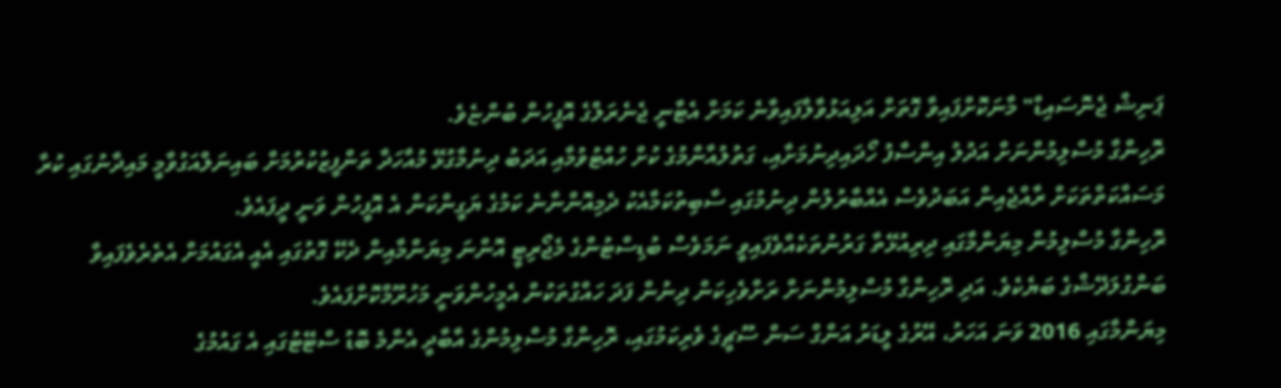ޕަނިޝް ޖެނޮސައިޑް" މާނަކޮށްފައިވާ ގޮތަށް އަލިއަޅުވާލާފައިވާނެ ކަމަށް އެޓާނީ ޖެނެރަލްގެ އޮފީހުން ބުންޏެވެ.
ރޮހިންގާ މުސްލިމުންނަށް އަދުލު އިންސާފު ހޯދައިދިނުމަށާއި، ގަތުލުއާންމުގެ ކުށް ހުއްޓުވުމާއި އަދަބު ދިނުމާގުޅޭ މުއާހަދާ ތަންފީޒުކުރުމަށް ބައިނަލްއަގުވާމީ މައިދާނުގައި ކުރާ މަސައްކަތްތަކަށް ރާއްޖެއިން އަބަދުވެސް އެއްބާރުލުން ދިނުމުގައި ސާބިތުކަމާއެކު ދެމިއޮންނާނެ ކަމުގެ ޔަގީންކަން އެ އޮފީހުން ވަނީ ދީފައެވެ.
ރޮހިންގާ މުސްލިމުން މިޔަންމާގައި ދިރިއުޅޭތާ ގަރުނުތަކެއްވެފައިވީ ނަމަވެސް ބުޑިސްޓުންގެ މެޖޯރިޓީ އޮންނަ މިޔަންމާއިން ދެކޭ ގޮތުގައި އެއީ އެގައުމަށް އެތެރެވެފައިވާ ބަންގުލަދޭޝްގެ ބަޔެކެވެ. އަދި ރޮހިންގާ މުސްލިމުންނަށް ރަށްވެހިކަން ދިނުން ފަދަ ހައްގުތަކުން އެމީހުންވަނީ މަހުރޫމްކޮށްފައެވެ.
މިޔަންމާގައި 2016 ވަނަ އަހަރު، އޭރުގެ ލީޑަރު އަންގް ސަން ސޫޗީގެ ވެރިކަމުގައި، ރޮހިންގާ މުސްލިމުންގެ އާބާދީ އެންމެ ބޮޑު ސްޓޭޓުގައި އެ ގައުމުގެ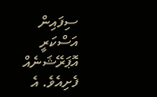ސިފައިން އަސްކަރީ އޮޕަރޭޝަނެއް ފެށިއެވެ. އެ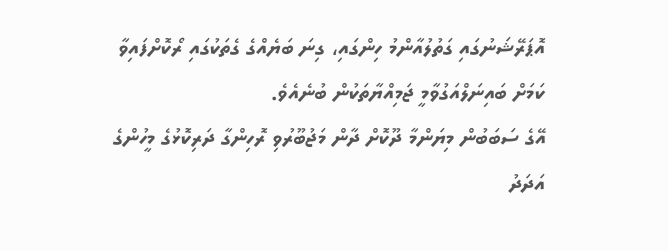އޮޕަރޭޝަނުގައި ގަތުލުއާންމު ހިންގައި، ގިނަ ބަޔެއްގެ ގެތަކުގައި ރޯކޮށްފައިވާ ކަމަށް ބައިނަލްއަގުވާމީ ޖަމިއްޔާތަކުން ބުނެއެވެ.
އޭގެ ސަބަބުން މިޔަންމާ ދޫކޮށް ދާން މަޖުބޫރުވި ރޮހިންގާ ދަރިކޮޅުގެ މީހުންގެ އަދަދު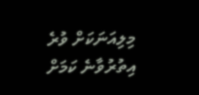މިލިއަނަކަށް ވުރެ އިތުރުވާނެ ކަމަށް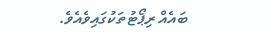ބައެއް ރިޕޯޓުތަކުގައިވެއެވެ.